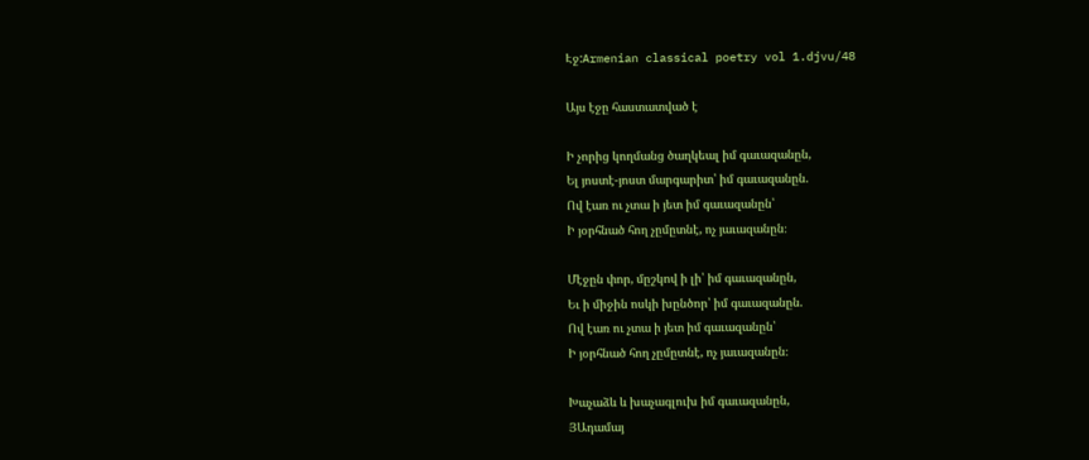Էջ:Armenian classical poetry vol 1.djvu/48

Այս էջը հաստատված է

Ի չորից կողմանց ծաղկեալ իմ գաւազանըն,
Ել յոստէ-յոստ մարգարիտ՝ իմ գաւազանըն.
Ով էառ ու չտա ի յետ իմ գաւազանըն՝
Ի յօրհնած հող չըմըտնէ, ոչ յաւազանըն։

Մէջըն փոր, մըշկով ի լի՝ իմ գաւազանըն,
Եւ ի միջին ոսկի խընծոր՝ իմ գաւազանըն.
Ով էառ ու չտա ի յետ իմ գաւազանըն՝
Ի յօրհնած հող չըմըտնէ, ոչ յաւազանըն։

Խաչաձև և խաչագլուխ իմ գաւազանըն,
ՅԱդամայ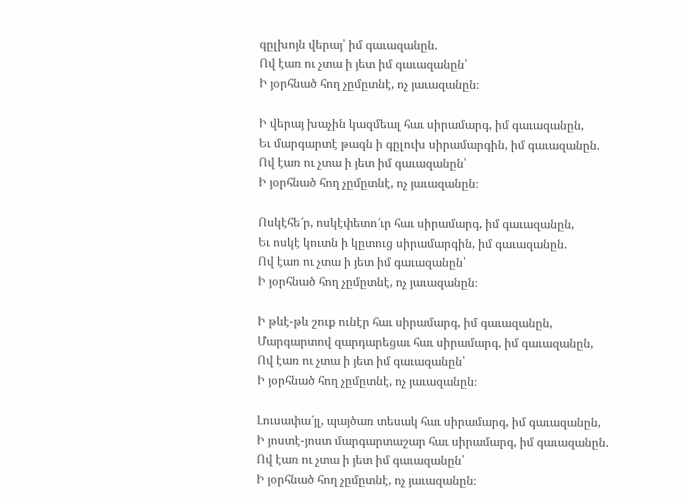գըլխոյն վերայ՝ իմ գաւազանըն.
Ով էառ ու չտա ի յետ իմ գաւազանըն՝
Ի յօրհնած հող չըմըտնէ, ոչ յաւազանըն։

Ի վերայ խաչին կազմեալ հաւ սիրամարգ, իմ գաւազանըն,
Եւ մարգարտէ թագն ի գըլուխ սիրամարգին, իմ գաւազանըն.
Ով էառ ու չտա ի յետ իմ գաւազանըն՝
Ի յօրհնած հող չըմըտնէ, ոչ յաւազանըն։

Ոսկէհե՜ր, ոսկէփետո՜ւր հաւ սիրամարգ, իմ գաւազանըն,
Եւ ոսկէ կուտն ի կըտուց սիրամարգին, իմ գաւազանըն.
Ով էառ ու չտա ի յետ իմ գաւազանըն՝
Ի յօրհնած հող չըմըտնէ, ոչ յաւազանըն։

Ի թևէ-թև շուք ունէր հաւ սիրամարգ, իմ գաւազանըն,
Մարգարտով զարդարեցաւ հաւ սիրամարգ, իմ գաւազանըն,
Ով էառ ու չտա ի յետ իմ գաւազանըն՝
Ի յօրհնած հող չըմըտնէ, ոչ յաւազանըն։

Լուսափա՜յլ, պայծառ տեսակ հաւ սիրամարգ, իմ գաւազանըն,
Ի յոստէ-յոստ մարգարտաշար հաւ սիրամարգ, իմ գաւազանըն.
Ով էառ ու չտա ի յետ իմ գաւազանըն՝
Ի յօրհնած հող չըմըտնէ, ոչ յաւազանըն։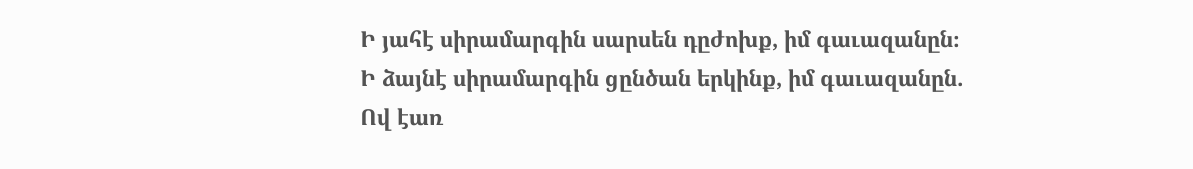Ի յահէ սիրամարգին սարսեն դըժոխք, իմ գաւազանըն։
Ի ձայնէ սիրամարգին ցընծան երկինք, իմ գաւազանըն.
Ով էառ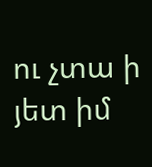ու չտա ի յետ իմ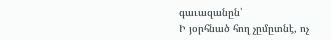գաւազանըն՝
Ի յօրհնած հող չըմըտնէ, ոչ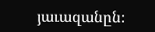յաւազանըն։